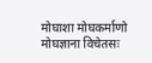मोघाशा मोघकर्माणो मोघज्ञाना विचेतसः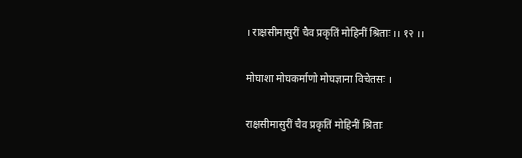। राक्षसीमासुरीं चैव प्रकृतिं मोहिनीं श्रिताः ।। १२ ।।

मोघाशा मोघकर्माणो मोघज्ञाना विचेतसः ।

राक्षसीमासुरीं चैव प्रकृतिं मोहिनीं श्रिताः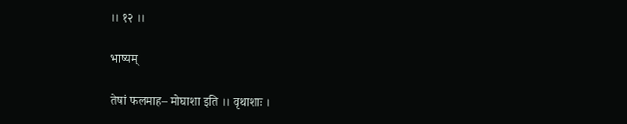।। १२ ।।

भाष्यम्

तेषां फलमाह– मोघाशा इति ।। वृथाशाः ।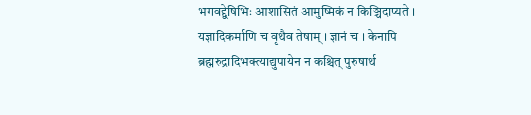भगवद्द्वेषिभिः आशासितं आमुष्मिकं न किञ्चिदाप्यते । यज्ञादिकर्माणि च वृथैव तेषाम् । ज्ञानं च । केनापि ब्रह्मरुद्रादिभक्त्याद्युपायेन न कश्चित् पुरुषार्थ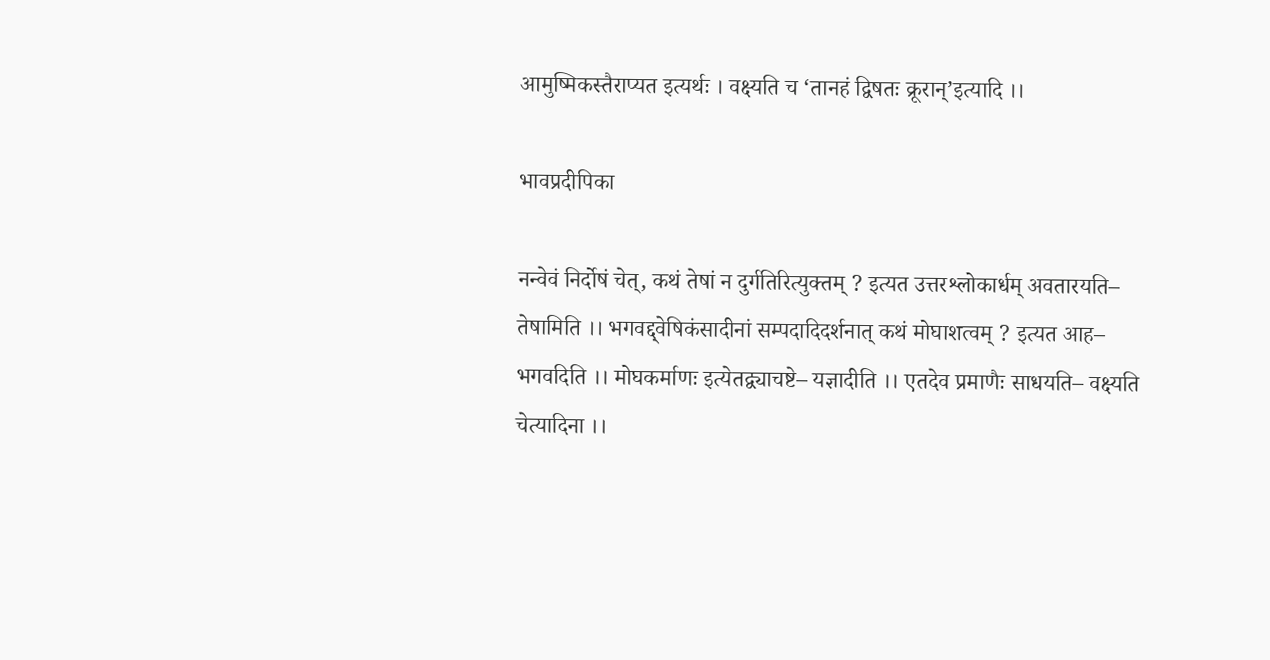आमुष्मिकस्तैराप्यत इत्यर्थः । वक्ष्यति च ‘तानहं द्विषतः क्रूरान्’इत्यादि ।।

भावप्रदीपिका

नन्वेवं निर्दोषं चेत्, कथं तेषां न दुर्गतिरित्युक्तम् ? इत्यत उत्तरश्लोकार्धम् अवतारयति– तेषामिति ।। भगवद्द्वेषिकंसादीनां सम्पदादिदर्शनात् कथं मोघाशत्वम् ? इत्यत आह– भगवदिति ।। मोघकर्माणः इत्येतद्व्याचष्टे– यज्ञादीति ।। एतदेव प्रमाणैः साधयति– वक्ष्यति चेत्यादिना ।।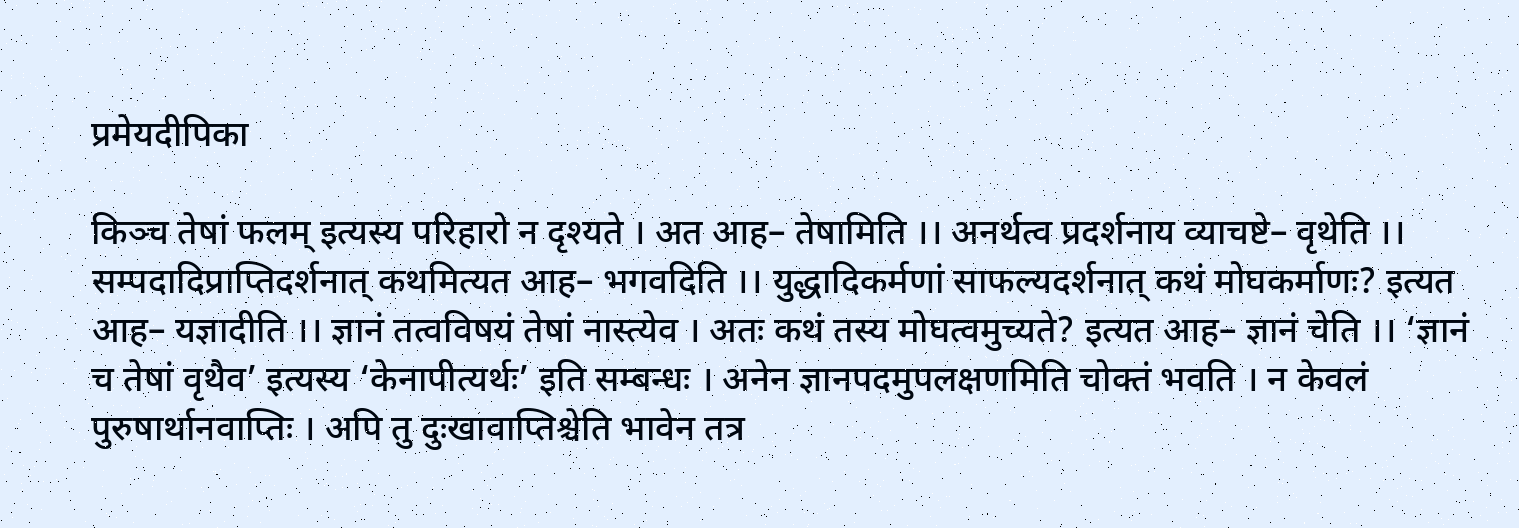प्रमेयदीपिका

किञ्च तेषां फलम् इत्यस्य परिहारो न दृश्यते । अत आह– तेषामिति ।। अनर्थत्व प्रदर्शनाय व्याचष्टे– वृथेति ।। सम्पदादिप्राप्तिदर्शनात् कथमित्यत आह– भगवदिति ।। युद्धादिकर्मणां साफल्यदर्शनात् कथं मोघकर्माणः? इत्यत आह– यज्ञादीति ।। ज्ञानं तत्वविषयं तेषां नास्त्येव । अतः कथं तस्य मोघत्वमुच्यते? इत्यत आह– ज्ञानं चेति ।। ‘ज्ञानं च तेषां वृथैव’ इत्यस्य ‘केनापीत्यर्थः’ इति सम्बन्धः । अनेन ज्ञानपदमुपलक्षणमिति चोक्तं भवति । न केवलं पुरुषार्थानवाप्तिः । अपि तु दुःखावाप्तिश्चेति भावेन तत्र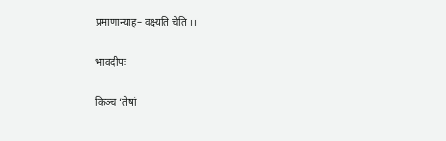प्रमाणान्याह– वक्ष्यति चेति ।।

भावदीपः

किञ्च ‘तेषां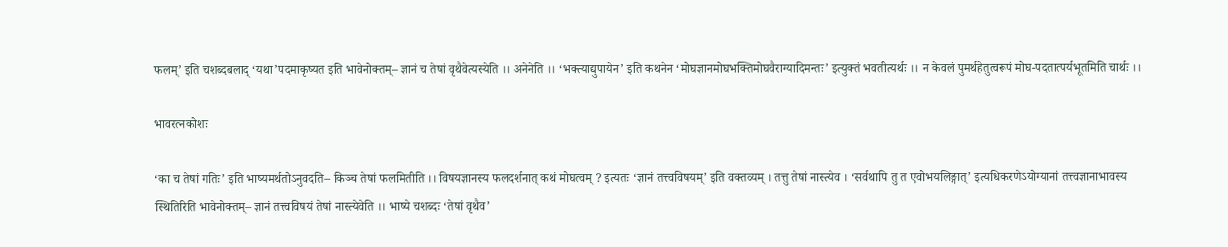फलम्’ इति चशब्दबलाद् ‘यथा’पदमाकृष्यत इति भावेनोक्तम्– ज्ञानं च तेषां वृथैवेत्यस्येति ।। अनेनेति ।। ‘भक्त्याद्युपायेन’ इति कथनेन ‘मोघज्ञानमोघभक्तिमोघवैराग्यादिमन्तः’ इत्युक्तं भवतीत्यर्थः ।। न केवलं पुमर्थहेतुत्वरूपं मोघ-पदतात्पर्यभूतमिति चार्थः ।।

भावरत्नकोशः

‘का च तेषां गतिः’ इति भाष्यमर्थतोऽनुवदति– किञ्च तेषां फलमितीति ।। विषयज्ञानस्य फलदर्शनात् कथं मोघत्वम् ? इत्यतः ‘ज्ञानं तत्त्वविषयम्’ इति वक्तव्यम् । तत्तु तेषां नास्त्येव । ‘सर्वथापि तु त एवोभयलिङ्गात्’ इत्यधिकरणेऽयोग्यानां तत्त्वज्ञानाभावस्य स्थितिरिति भावेनोक्तम्– ज्ञानं तत्त्वविषयं तेषां नास्त्येवेति ।। भाष्ये चशब्दः ‘तेषां वृथैव’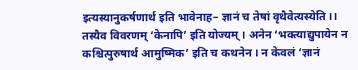इत्यस्यानुकर्षणार्थ इति भावेनाह– ज्ञानं च तेषां वृथैवेत्यस्येति ।। तस्यैव विवरणम् ‘केनापि’ इति योज्यम् । अनेन ‘भक्त्याद्युपायेन न कश्चित्पुरुषार्थ आमुष्मिक’ इति च कथनेन । न केवलं ‘ज्ञानं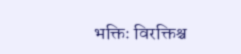भक्तिः विरक्तिश्च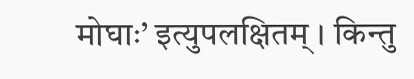मोघाः’ इत्युपलक्षितम् । किन्तु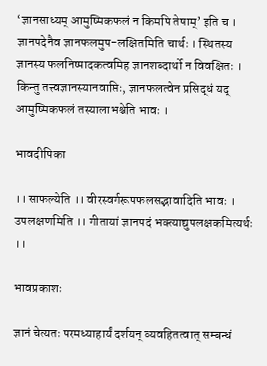‘ज्ञानसाध्यम् आमुष्मिकफलं न किमपि तेषाम्’ इति च । ज्ञानपदेनैव ज्ञानफलमुप-लक्षितमिति चार्थः । स्थितस्य ज्ञानस्य फलनिष्पादकत्वमिह ज्ञानशब्दार्थो न विवक्षितः । किन्तु तत्त्वज्ञानस्यानवाप्तिः, ज्ञानफलत्वेन प्रसिद्धं यद् आमुष्मिकफलं तस्यालाभश्चेति भावः ।

भावदीपिका

।। साफल्येति ।। वीरस्वर्गरूपफलसद्भावादिति भावः । उपलक्षणमिति ।। गीतायां ज्ञानपदं भक्त्याद्युपलक्षकमित्यर्थः ।।

भावप्रकाशः

ज्ञानं चेत्यतः परमध्याहार्यं दर्शयन् व्यवहितत्वात् सम्बन्धं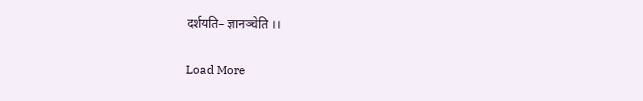दर्शयति– ज्ञानञ्चेति ।।

Load More